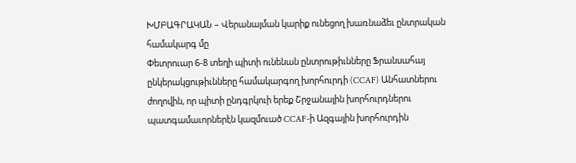ԽՄԲԱԳՐԱԿԱՆ – Վերանայման կարիք ունեցող խառնաձեւ ընտրական համակարգ մը
Փետրուար 6-8 տեղի պիտի ունենան ընտրութիւնները Ֆրանսահայ ընկերակցութիւնները համակարգող խորհուրդի (CCAF) Անհատներու ժողովին, որ պիտի ընդգրկուի երեք Շրջանային խորհուրդներու պատգամաւորներէն կազմուած CCAF-ի Ազգային խորհուրդին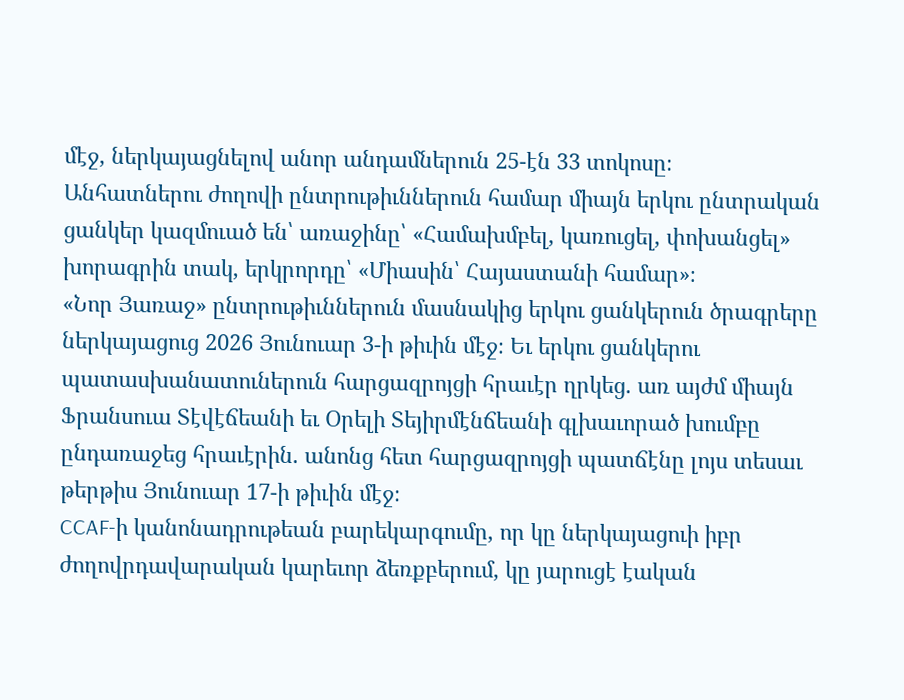մէջ, ներկայացնելով անոր անդամներուն 25-էն 33 տոկոսը։
Անհատներու ժողովի ընտրութիւններուն համար միայն երկու ընտրական ցանկեր կազմուած են՝ առաջինը՝ «Համախմբել, կառուցել, փոխանցել» խորագրին տակ, երկրորդը՝ «Միասին՝ Հայաստանի համար»։
«Նոր Յառաջ» ընտրութիւններուն մասնակից երկու ցանկերուն ծրագրերը ներկայացուց 2026 Յունուար 3-ի թիւին մէջ։ Եւ երկու ցանկերու պատասխանատուներուն հարցազրոյցի հրաւէր ղրկեց. առ այժմ միայն Ֆրանսուա Տէվէճեանի եւ Օրելի Տեյիրմէնճեանի գլխաւորած խումբը ընդառաջեց հրաւէրին. անոնց հետ հարցազրոյցի պատճէնը լոյս տեսաւ թերթիս Յունուար 17-ի թիւին մէջ։
CCAF-ի կանոնադրութեան բարեկարգումը, որ կը ներկայացուի իբր ժողովրդավարական կարեւոր ձեռքբերում, կը յարուցէ էական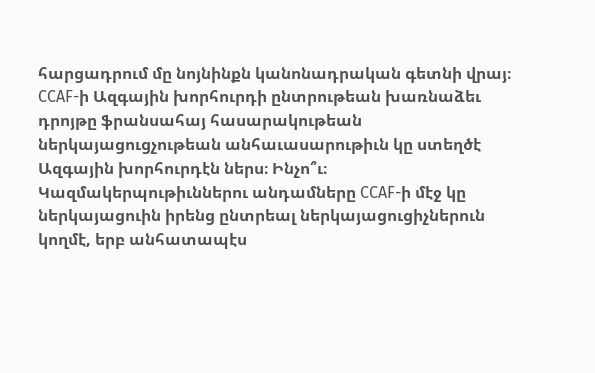հարցադրում մը նոյնինքն կանոնադրական գետնի վրայ։ CCAF-ի Ազգային խորհուրդի ընտրութեան խառնաձեւ դրոյթը ֆրանսահայ հասարակութեան ներկայացուցչութեան անհաւասարութիւն կը ստեղծէ Ազգային խորհուրդէն ներս։ Ինչո՞ւ։ Կազմակերպութիւններու անդամները CCAF-ի մէջ կը ներկայացուին իրենց ընտրեալ ներկայացուցիչներուն կողմէ, երբ անհատապէս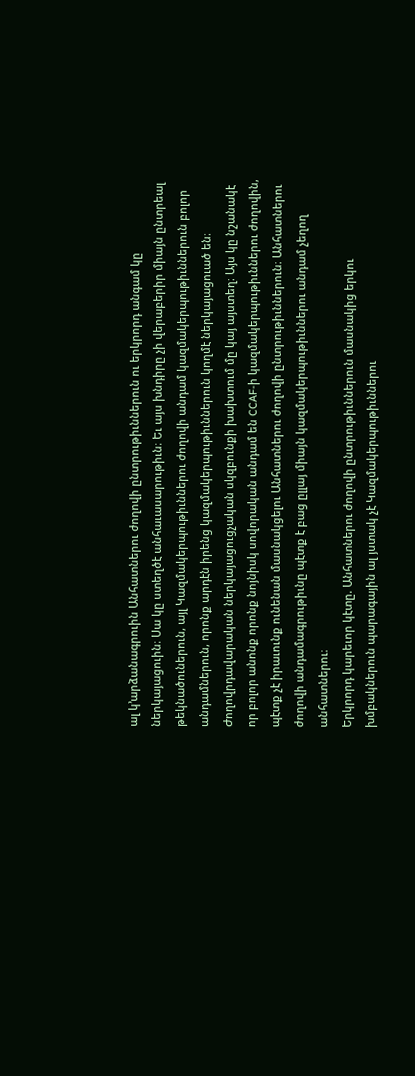ալ կ՚արձանագրուին Անհատներու ժողովի ընտրութիւններուն ու երկրորդ անգամ կը ներկայացուին։ Սա կը ստեղծէ անհաւասարութիւն։ Եւ այս խնդիրը չի վերաբերիր միայն ընտրեալ թեկնածուներուն, այլ Կազմակերպութիւններու ժողովի անդամ կազմակերպութիւններուն բոլոր անդամներուն, որոնք արդէն իրենց կազմակերպութիւններուն կողմէ ներկայացուած են։ Ժողովրդավարական ներկայացուցչական սկզբունքի խախտում մը կայ այստեղ։ Այս կը նշանակէ որ բոլոր անոնք որոնք նոյնիսկ սովորական անդամ են CCAF-ի կազմակերպութիւններու ժողովին, պէտք չէ իրաւունք ունենան մասնակցելու Անհատներու ժողովի ընտրութիւններուն։ Անհատներու ժողովի անդամագրութիւնը պէտք է բաց ըլլայ միայն կազմակերպութիւններու անդամ չեղող անհատներու։
Երկրորդ կարեւոր կէտը. Անհատներու ժողովի ընտրութիւններուն մասնակից երկու խմբակներուն պարագային ալ յստակ չէ Կազմակերպութիւններու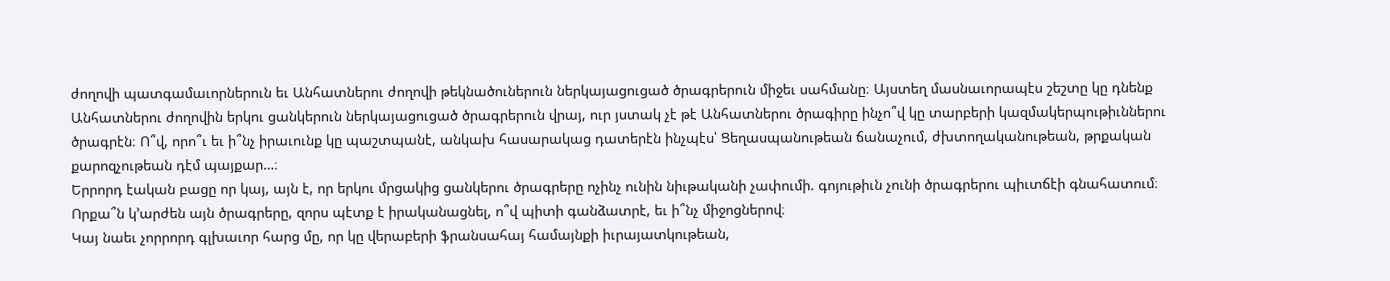ժողովի պատգամաւորներուն եւ Անհատներու ժողովի թեկնածուներուն ներկայացուցած ծրագրերուն միջեւ սահմանը։ Այստեղ մասնաւորապէս շեշտը կը դնենք Անհատներու ժողովին երկու ցանկերուն ներկայացուցած ծրագրերուն վրայ, ուր յստակ չէ թէ Անհատներու ծրագիրը ինչո՞վ կը տարբերի կազմակերպութիւններու ծրագրէն։ Ո՞վ, որո՞ւ եւ ի՞նչ իրաւունք կը պաշտպանէ, անկախ հասարակաց դատերէն ինչպէս՝ Ցեղասպանութեան ճանաչում, ժխտողականութեան, թրքական քարոզչութեան դէմ պայքար…։
Երրորդ էական բացը որ կայ, այն է, որ երկու մրցակից ցանկերու ծրագրերը ոչինչ ունին նիւթականի չափումի. գոյութիւն չունի ծրագրերու պիւտճէի գնահատում։ Որքա՞ն կ՚արժեն այն ծրագրերը, զորս պէտք է իրականացնել, ո՞վ պիտի գանձատրէ, եւ ի՞նչ միջոցներով։
Կայ նաեւ չորրորդ գլխաւոր հարց մը, որ կը վերաբերի ֆրանսահայ համայնքի իւրայատկութեան,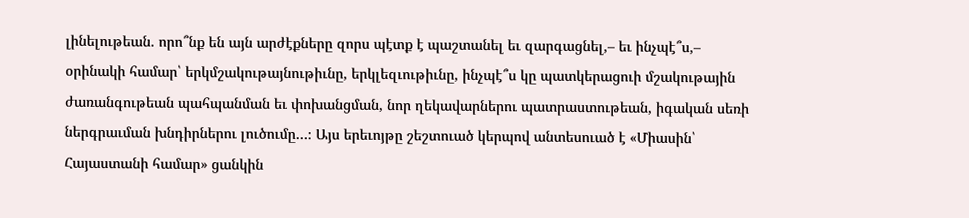լինելութեան. որո՞նք են այն արժէքները զորս պէտք է պաշտանել եւ զարգացնել,– եւ ինչպէ՞ս,– օրինակի համար՝ երկմշակութայնութիւնը, երկլեզւութիւնը, ինչպէ՞ս կը պատկերացուի մշակութային ժառանգութեան պահպանման եւ փոխանցման, նոր ղեկավարներու պատրաստութեան, իգական սեռի ներգրաւման խնդիրներու լուծումը…։ Այս երեւոյթը շեշտուած կերպով անտեսուած է «Միասին՝ Հայաստանի համար» ցանկին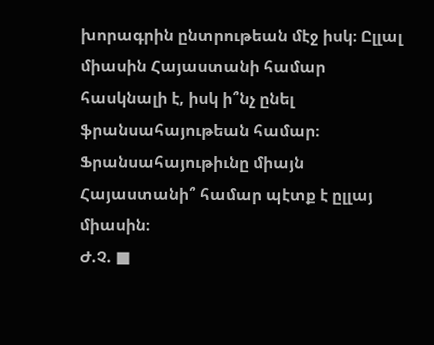խորագրին ընտրութեան մէջ իսկ։ Ըլլալ միասին Հայաստանի համար հասկնալի է, իսկ ի՞նչ ընել ֆրանսահայութեան համար։ Ֆրանսահայութիւնը միայն Հայաստանի՞ համար պէտք է ըլլայ միասին։
Ժ.Չ. ■